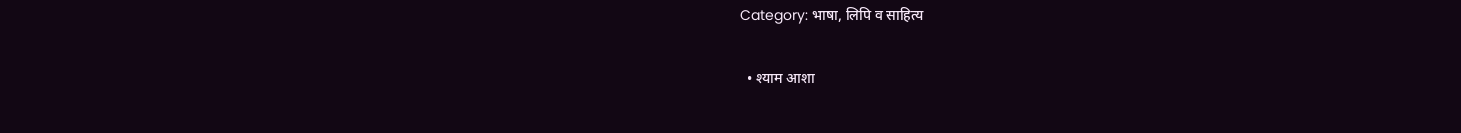Category: भाषा, लिपि व साहित्य

  • श्याम आशा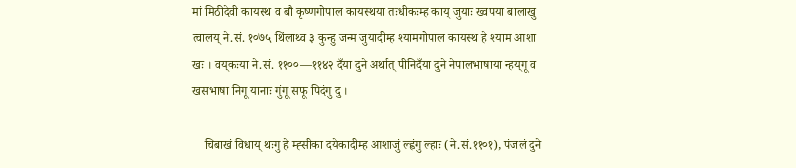मां मिठीदेवी कायस्थ व बौ कृष्णगोपाल कायस्थया तःधीकःम्ह काय् जुयाः ख्वपया बालाखु त्वालय् ने.सं. १०७५ थिंलाथ्व ३ कुन्हु जन्म जुयादीम्ह श्यामगोपाल कायस्थ हे श्याम आशा खः । वय्‌कःया ने.सं. ११००—११४२ दँया दुने अर्थात् पीनिदँया दुने नेपालभाषाया न्हय्‌गू व खसभाषा निगू यानाः गुंगू सफू पिदंगु दु ।

    चिबाखं विधाय् थःगु हे म्ह्सीका दयेकादीम्ह आशाजुं ल्ह्वंगु ल्हाः (ने.सं.११०१), पंजलं दुने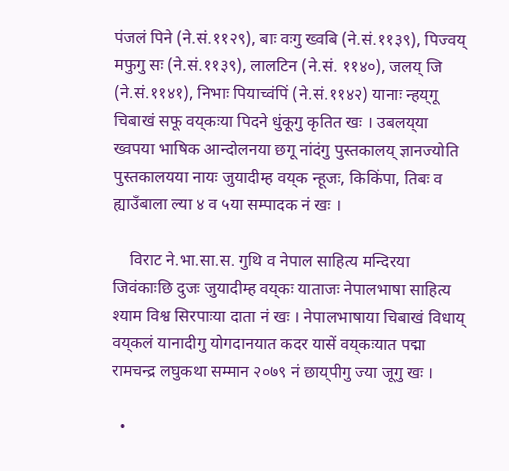पंजलं पिने (ने.सं.११२९), बाः वःगु ख्वबि (ने.सं.११३९), पिज्वय् मफुगु सः (ने.सं.११३९), लालटिन (ने.सं. ११४०), जलय् जि (ने.सं.११४१), निभाः पियाच्वंपिं (ने.सं.११४२) यानाः न्हय्‌गू चिबाखं सफू वय्‌कःया पिदने धुंकूगु कृतित खः । उबलय्‌या ख्वपया भाषिक आन्दोलनया छगू नांदंगु पुस्तकालय् ज्ञानज्योति पुस्तकालयया नायः जुयादीम्ह वय्‌क न्हूजः, किकिंपा, तिबः व ह्याउँबाला ल्या ४ व ५या सम्पादक नं खः ।

    विराट ने.भा.सा.स. गुथि व नेपाल साहित्य मन्दिरया जिवंकाःछि दुजः जुयादीम्ह वय्‌कः याताजः नेपालभाषा साहित्य श्याम विश्व सिरपाःया दाता नं खः । नेपालभाषाया चिबाखं विधाय् वय्‌कलं यानादीगु योगदानयात कदर यासें वय्‌कःयात पद्मा रामचन्द्र लघुकथा सम्मान २०७९ नं छाय्‌पीगु ज्या जूगु खः ।

  •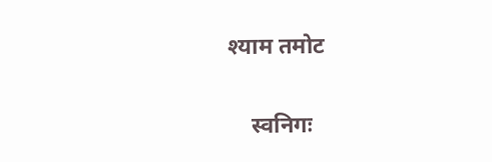श्याम तमोट

    स्वनिगः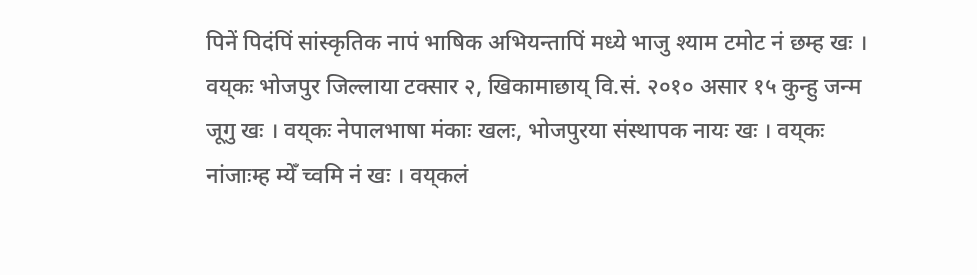पिनें पिदंपिं सांस्कृतिक नापं भाषिक अभियन्तापिं मध्ये भाजु श्याम टमोट नं छम्ह खः । वय्‌कः भोजपुर जिल्लाया टक्सार २, खिकामाछाय् वि.सं. २०१० असार १५ कुन्हु जन्म जूगु खः । वय्‌कः नेपालभाषा मंकाः खलः, भोजपुरया संस्थापक नायः खः । वय्‌कः नांजाःम्ह म्येँ च्वमि नं खः । वय्‌कलं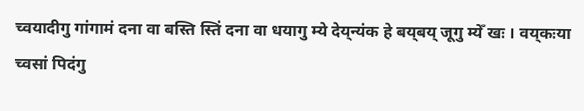च्वयादीगु गांगामं दना वा बस्ति स्तिं दना वा धयागु म्ये देय्‌न्यंक हे बय्‌बय् जूगु म्येँ खः । वय्‌कःया च्वसां पिदंगु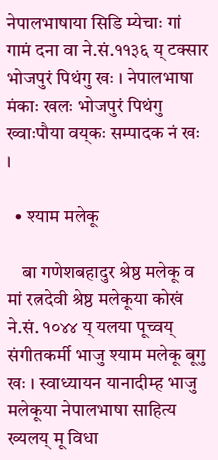नेपालभाषाया सिडि म्येचाः गां गामं दना वा ने.सं.११३६ य् टक्सार भोजपुरं पिथंगु खः । नेपालभाषा मंकाः खलः भोजपुरं पिथंगु ख्वाःपौया वय्‌कः सम्पादक नं खः ।

  • श्याम मलेकू

    बा गणेशबहादुर श्रेष्ठ मलेकू व मां रत्नदेवी श्रेष्ठ मलेकूया कोखं ने.सं. १०४४ य् यलया पूच्वय् संगीतकर्मी भाजु श्याम मलेकू बूगु खः । स्वाध्यायन यानादीम्ह भाजु मलेकूया नेपालभाषा साहित्य ख्यलय् मू विधा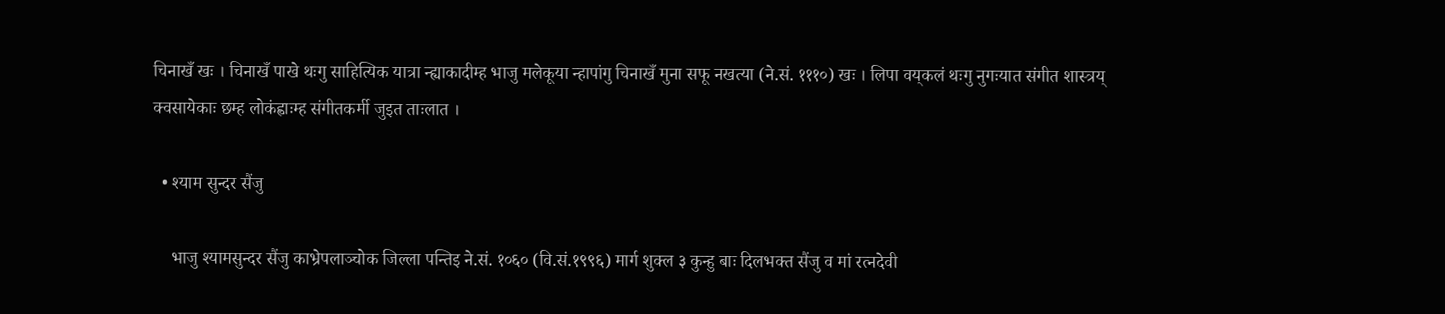चिनाखँ खः । चिनाखँ पाखे थःगु साहित्यिक यात्रा न्ह्याकादीम्ह भाजु मलेकूया न्हापांगु चिनाखँ मुना सफू नखत्या (ने.सं. १११०) खः । लिपा वय्‌कलं थःगु नुगःयात संगीत शास्त्रय् क्वसायेकाः छम्ह लोकंह्वाःम्ह संगीतकर्मी जुइत ताःलात ।

  • श्याम सुन्दर सैंजु

    भाजु श्यामसुन्दर सैंजु काभ्रेपलाञ्चोक जिल्ला पन्तिइ ने.सं. १०६० (वि.सं.१९९६) मार्ग शुक्ल ३ कुन्हु बाः दिलभक्त सैंजु व मां रत्नदेवी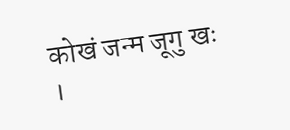कोखं जन्म जूगु खः ।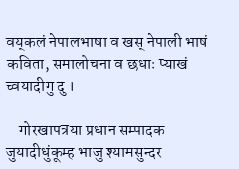वय्‌कलं नेपालभाषा व खस् नेपाली भाषं कविता, समालोचना व छधाः प्याखं च्वयादीगु दु ।

    गोरखापत्रया प्रधान सम्पादक जुयादीधुंकूम्ह भाजु श्यामसुन्दर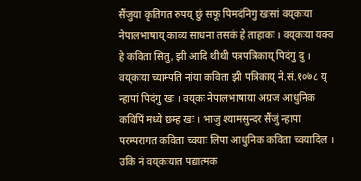सैंजुया कृतिगत रुपय् छुं सफू पिमदंनिगु खःसां वय्‌कःया नेपालभाषाय् काव्य साधना तसकं हे ताहाकः । वय्‌कःया यक्व हे कविता सितु, झी आदि थीथी पत्रपत्रिकाय् पिदंगु दु । वय्‌कःया च्याम्पति नांया कविता झी पत्रिकाय् ने.सं.१०७८ य् न्हापां पिदंगु खः । वय्‌कः नेपालभाषाया अग्रज आधुनिक कविपिं मध्ये छम्ह खः । भाजु श्यामसुन्दर सैंजुं न्हापा परम्परागत कविता च्वयाः लिपा आधुनिक कविता च्वयादिल । उकि नं वय्‌कःयात पद्यात्मक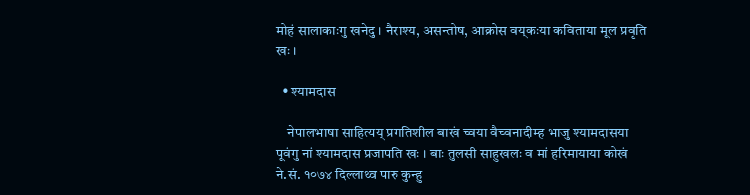मोहं सालाकाःगु खनेदु । नैराश्य, असन्तोष, आक्रोस वय्‌कःया कविताया मूल प्रवृति खः ।

  • श्यामदास

    नेपालभाषा साहित्यय् प्रगतिशील बाखं च्वया वैच्वनादीम्ह भाजु श्यामदासया पूवंगु नां श्यामदास प्रजापति खः । बाः तुलसी साहुखलः व मां हरिमायाया कोखं ने.सं. १०७४ दिल्लाथ्व पारु कुन्हु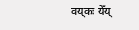वय्‌कः येँय्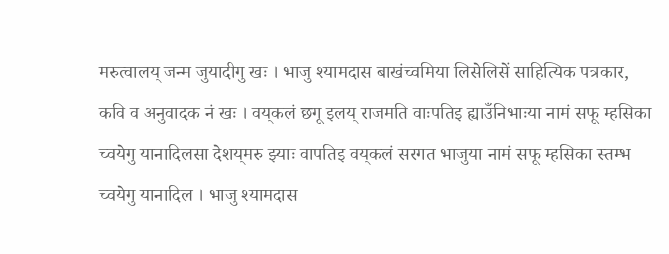मरुत्वालय् जन्म जुयादीगु खः । भाजु श्यामदास बाखंच्वमिया लिसेलिसें साहित्यिक पत्रकार, कवि व अनुवादक नं खः । वय्‌कलं छगू इलय् राजमति वाःपतिइ ह्याउँनिभाःया नामं सफू म्हसिका च्वयेगु यानादिलसा देशय्‌मरु झ्याः वापतिइ वय्‌कलं सरगत भाजुया नामं सफू म्हसिका स्तम्भ च्वयेगु यानादिल । भाजु श्यामदास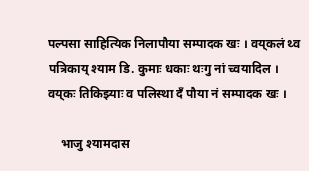पल्पसा साहित्यिक निलापौया सम्पादक खः । वय्‌कलं थ्व पत्रिकाय् श्याम डि. कुमाः धकाः थःगु नां च्वयादिल । वय्‌कः तिकिझ्याः व पलिस्था दँ पौया नं सम्पादक खः ।

    भाजु श्यामदास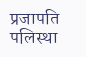प्रजापति पलिस्था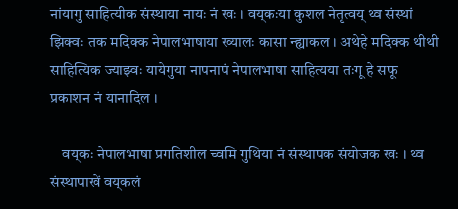नांयागु साहित्यीक संस्थाया नायः नं खः । वय्‌कःया कुशल नेतृत्वय् थ्व संस्थां झिक्वः तक मदिक्क नेपालभाषाया ख्यालः कासा न्ह्याकल । अथेहे मदिक्क थीथी साहित्यिक ज्याझ्वः यायेगुया नापनापं नेपालभाषा साहित्यया तःगू हे सफू प्रकाशन नं यानादिल ।

    वय्‌कः नेपालभाषा प्रगतिशील च्वमि गुथिया नं संस्थापक संयोजक खः । थ्व संस्थापाखें वय्‌कलं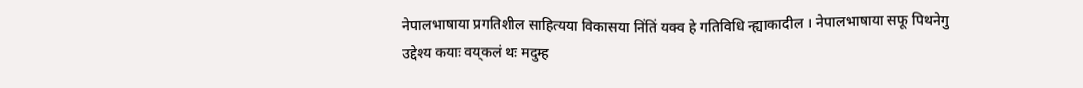नेपालभाषाया प्रगतिशील साहित्यया विकासया निंतिं यक्व हे गतिविधि न्ह्याकादील । नेपालभाषाया सफू पिथनेगु उद्देश्य कयाः वय्‌कलं थः मदुम्ह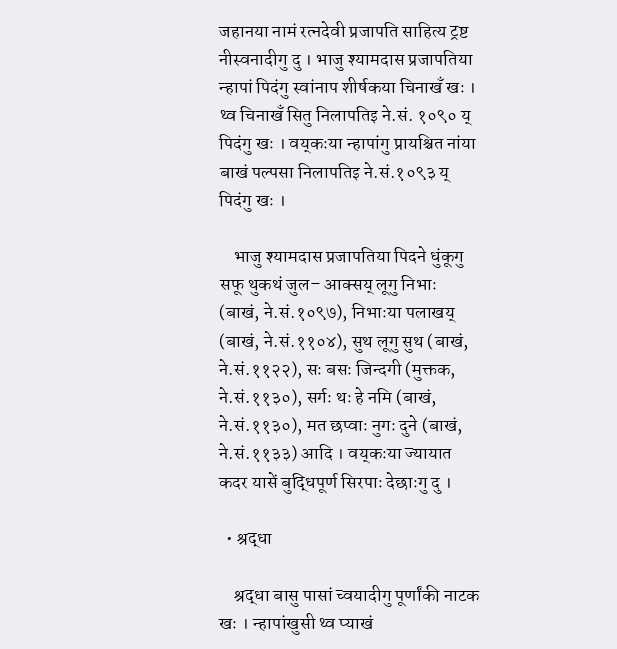जहानया नामं रत्नदेवी प्रजापति साहित्य ट्रष्ट नीस्वनादीगु दु । भाजु श्यामदास प्रजापतिया न्हापां पिदंगु स्वांनाप शीर्षकया चिनाखँ खः । थ्व चिनाखँ सितु निलापतिइ ने.सं. १०९० य् पिदंगु खः । वय्‌कःया न्हापांगु प्रायश्चित नांया बाखं पल्पसा निलापतिइ ने.सं.१०९३ य् पिदंगु खः ।

    भाजु श्यामदास प्रजापतिया पिदने धुंकूगु सफू थुकथं जुल– आक्सय् लूगु निभाः (बाखं, ने.सं.१०९७), निभाःया पलाखय् (बाखं, ने.सं.११०४), सुथ लूगु सुथ (बाखं, ने.सं.११२२), सः बसः जिन्दगी (मुक्तक, ने.सं.११३०), सर्गः थः हे नमि (बाखं, ने.सं.११३०), मत छप्वाः नुगः दुने (बाखं, ने.सं.११३३) आदि । वय्‌कःया ज्यायात कदर यासें बुद्धिपूर्ण सिरपाः देछाःगु दु ।

  • श्रद्धा

    श्रद्धा बासु पासां च्वयादीगु पूर्णांकी नाटक खः । न्हापांखुसी थ्व प्याखं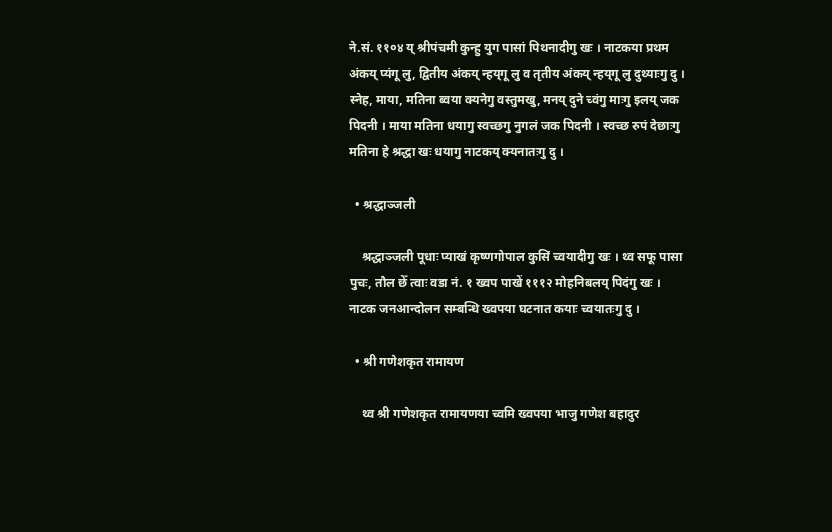ने.सं. ११०४ य् श्रीपंचमी कुन्हु युग पासां पिथनादीगु खः । नाटकया प्रथम अंकय् प्यंगू लु, द्वितीय अंकय् न्हय्‌गू लु व तृतीय अंकय् न्हय्‌गू लु दुथ्याःगु दु । स्नेह, माया, मतिना ब्वया क्यनेगु वस्तुमखु, मनय् दुने च्वंगु माःगु इलय् जक पिदनी । माया मतिना धयागु स्वच्छगु नुगलं जक पिदनी । स्वच्छ रुपं देछाःगु मतिना हे श्रद्धा खः धयागु नाटकय् क्यनातःगु दु ।

  • श्रद्धाञ्जली

    श्रद्धाञ्जली पूधाः प्याखं कृष्णगोपाल कुसिं च्वयादीगु खः । थ्व सफू पासा पुचः, तौल छेँ त्वाः वडा नं. १ ख्वप पाखें १११२ मोहनिबलय् पिदंगु खः । नाटक जनआन्दोलन सम्बन्धि ख्वपया घटनात कयाः च्वयातःगु दु ।

  • श्री गणेशकृत रामायण

    थ्व श्री गणेशकृत रामायणया च्वमि ख्वपया भाजु गणेश बहादुर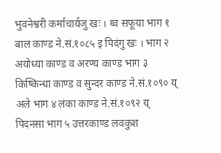भुवनेश्वरी कर्माचार्यजु खः । थ्व सफूया भाग १ बाल काण्ड ने.सं.१०८५ इ पिदंगु खः । भाग २ अयोध्या काण्ड व अरण्य काण्ड भाग ३ किष्किन्धा काण्ड व सुन्दर काण्ड ने.सं.१०९० य् अले भाग ४ लंका काण्ड ने.सं.१०९२ य् पिदनसा भाग ५ उत्तरकाण्ड लवकुश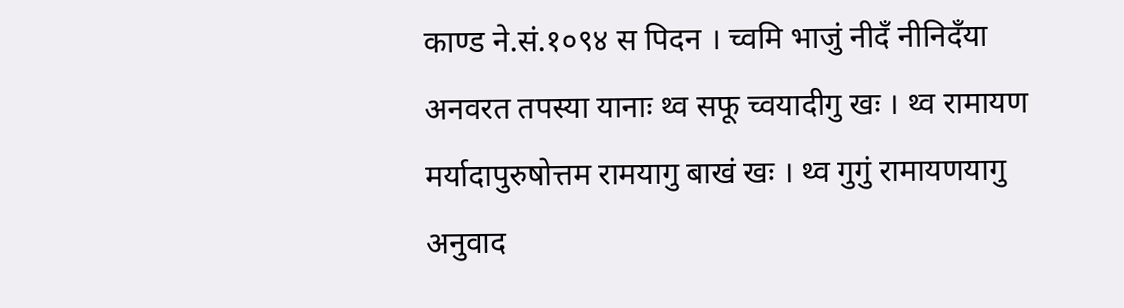काण्ड ने.सं.१०९४ स पिदन । च्वमि भाजुं नीदँ नीनिदँया अनवरत तपस्या यानाः थ्व सफू च्वयादीगु खः । थ्व रामायण मर्यादापुरुषोत्तम रामयागु बाखं खः । थ्व गुगुं रामायणयागु अनुवाद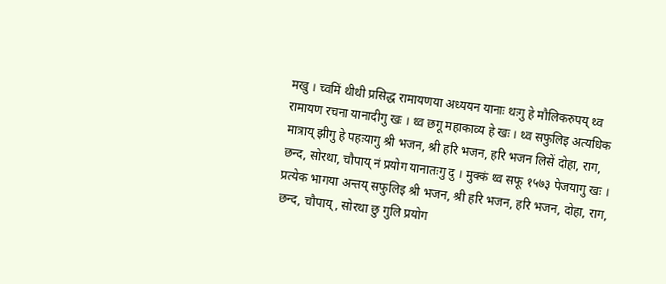मखु । च्वमिं थीथी प्रसिद्ध रामायणया अध्ययन यानाः थःगु हे मौलिकरुपय् थ्व रामायण रचना यानादीगु खः । थ्व छगू महाकाव्य हे खः । थ्व सफुलिइ अत्यधिक मात्राय् झीगु हे पहःयागु श्री भजन, श्री हरि भजन, हरि भजन लिसें दोहा, राग, छन्द, सोरथा, चौपाय् नं प्रयोग यानातःगु दु । मुक्कं थ्व सफू १५७३ पेजयागु खः । प्रत्येक भागया अन्तय् सफुलिइ श्री भजन, श्री हरि भजन, हरि भजन, दोहा, राग, छन्द, चौपाय्, सोरथा छु गुलि प्रयोग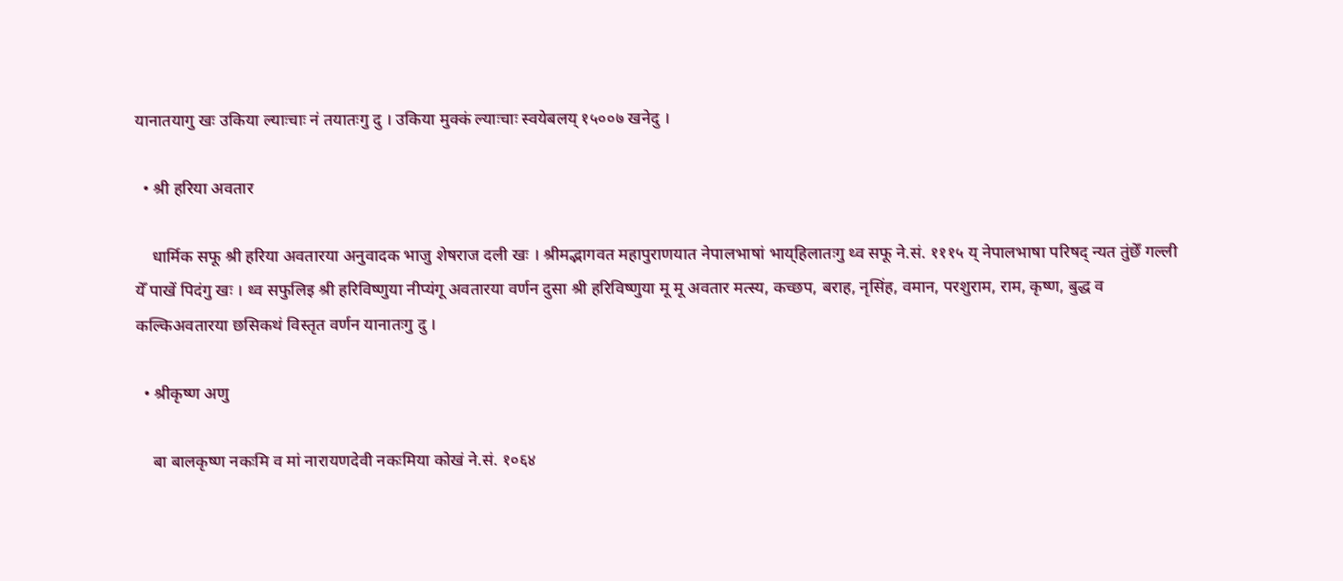यानातयागु खः उकिया ल्याःचाः नं तयातःगु दु । उकिया मुक्कं ल्याःचाः स्वयेबलय् १५००७ खनेदु ।

  • श्री हरिया अवतार

    धार्मिक सफू श्री हरिया अवतारया अनुवादक भाजु शेषराज दली खः । श्रीमद्भागवत महापुराणयात नेपालभाषां भाय्‌हिलातःगु थ्व सफू ने.सं. १११५ य् नेपालभाषा परिषद् न्यत तुंछेँ गल्ली येँ पाखें पिदंगु खः । थ्व सफुलिइ श्री हरिविष्णुया नीप्यंगू अवतारया वर्णन दुसा श्री हरिविष्णुया मू मू अवतार मत्स्य, कच्छप, बराह, नृसिंह, वमान, परशुराम, राम, कृष्ण, बुद्ध व कल्किअवतारया छसिकथं विस्तृत वर्णन यानातःगु दु ।

  • श्रीकृष्ण अणु

    बा बालकृष्ण नकःमि व मां नारायणदेवी नकःमिया कोखं ने.सं. १०६४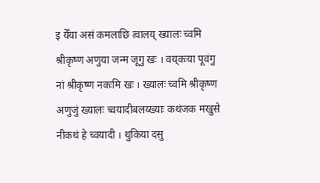इ येँया असं कमलाछि त्वालय् ख्यालः च्वमि श्रीकृष्ण अणुया जन्म जूगु खः । वय्‌कःया पूवंगु नां श्रीकृष्ण नकःमि खः । ख्यालः च्वमि श्रीकृष्ण अणुजुं ख्यालः च्वयादीबलय्ख्याः कथंजक मखुसे नीकथं हे च्वयादी । थुकिया दसु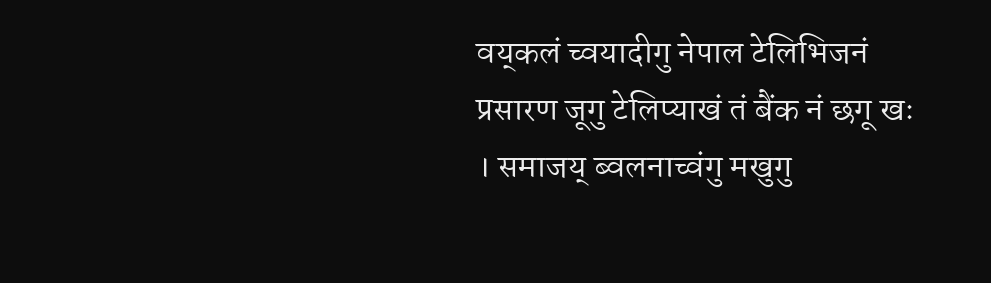वय्‌कलं च्वयादीगु नेपाल टेलिभिजनं प्रसारण जूगु टेलिप्याखं तं बैंक नं छगू खः । समाजय् ब्वलनाच्वंगु मखुगु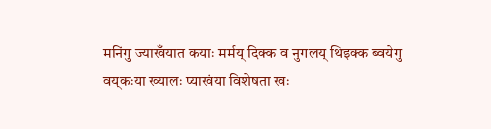मनिंगु ज्याखँयात कयाः मर्मय् दिक्क व नुगलय् थिइक्क ब्वयेगु वय्‌कःया ख्यालः प्याखंया विशेषता खः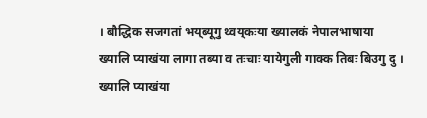। बौद्धिक सजगतां भय्‌ब्यूगु थ्वय्‌कःया ख्यालकं नेपालभाषाया ख्यालि प्याखंया लागा तब्या व तःचाः यायेगुली गाक्क तिबः बिउगु दु । ख्यालि प्याखंया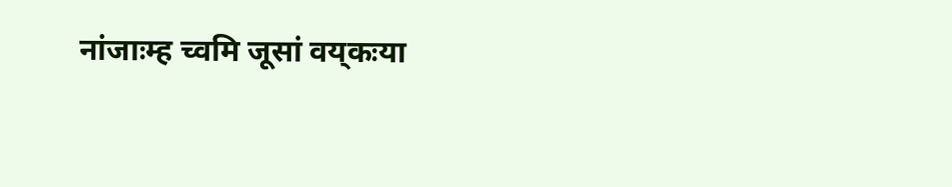नांजाःम्ह च्वमि जूसां वय्‌कःया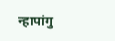न्हापांगु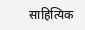साहित्यिक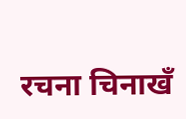रचना चिनाखँ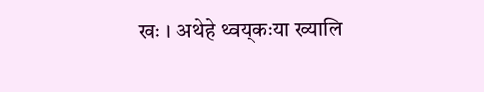खः । अथेहे थ्वय्‌कःया ख्यालि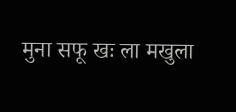मुना सफू खः ला मखुला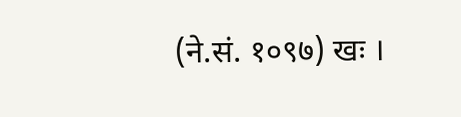(ने.सं. १०९७) खः ।